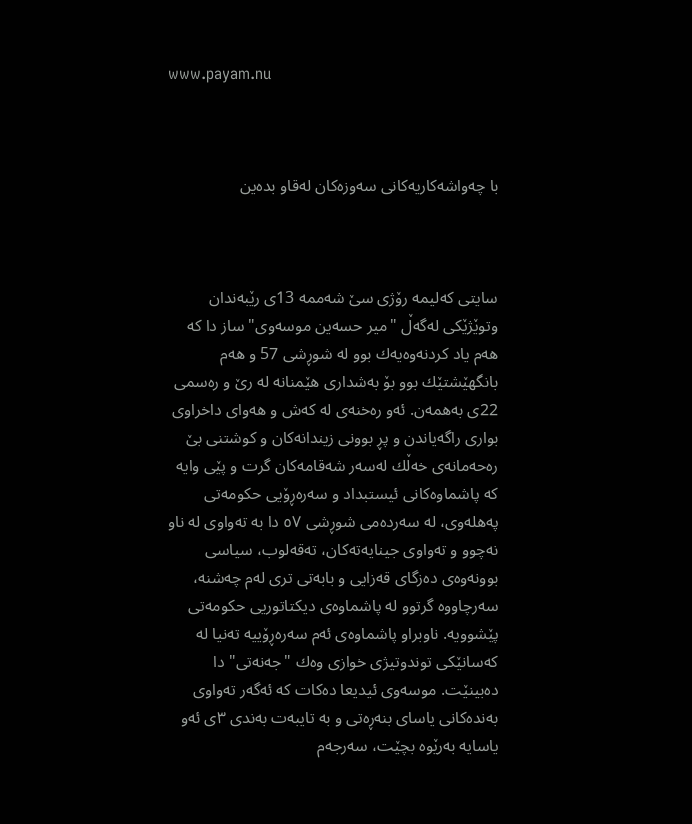www.payam.nu



با چه‌واشه‌كاریه‌كانی سه‌وزه‌كان له‌قاو بده‌ین



سایتی كه‌لیمه‌ رۆژی سێ شه‌ممه‌ 13ی رێبه‌ندان وتوێژێكی له‌گه‌ڵ "میر حسه‌ین موسه‌وی" ساز دا كه هه‌م‌ یاد كردنه‌وه‌یه‌ك بوو له‌ شوڕشی 57 و هه‌م بانگهێشتێك بوو بۆ به‌شداری هێمنانه‌ له‌ رێ و ره‌سمی 22ی به‌همه‌ن. ئه‌و ره‌خنه‌ی له‌ كه‌ش و هه‌وای داخراوی بواری راگه‌یاندن و پڕ بوونی زیندانه‌كان و كوشتنی بێ ره‌حه‌مانه‌ی خه‌ڵك له‌سه‌ر شه‌قامه‌كان گرت و پێی وایه‌‌ كه پاشماوه‌كانی ئیستبداد و‌ سه‌ره‌ڕۆیی حكومه‌تی په‌هله‌وی، له‌ سه‌رده‌می شوڕشی ٥٧ دا به‌ ته‌واوی له‌ ناو نه‌چوو و ته‌واوی جینایه‌ته‌كان، ته‌قه‌لوب، سیاسی بوونه‌وه‌ی ده‌زگای قه‌زایی و بابه‌تی تری له‌م چه‌شنه‌، سه‌رچاووه‌ گرتوو له‌ پاشماوه‌ی دیكتاتوریی حكومه‌تی پێشوویه‌. ناوبراو پاشماوه‌ی ئه‌م سه‌ره‌ڕۆییه‌ ته‌نیا له‌ كه‌سانێكی توندوتیژی خوازی وه‌ك "جه‌نه‌تی" دا ده‌بینێت‌. موسه‌وی ئیدیعا ده‌كات كه‌ ئه‌گه‌ر ته‌واوی به‌نده‌كانی یاسای بنه‌ڕه‌تی و به‌ تایبه‌ت به‌ندی ٣ی ئه‌و یاسایه‌ به‌رێوه‌ بچێت، سه‌رجه‌م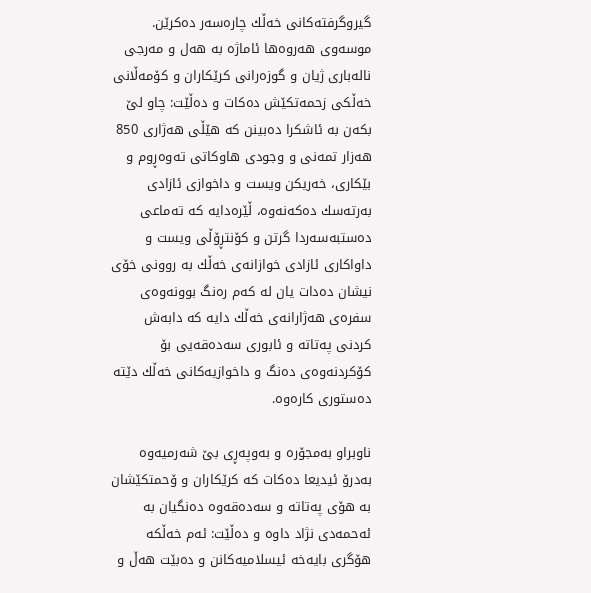گیروگرفته‌كانی خه‌ڵك چاره‌سه‌ر ده‌كرێن. موسه‌وی هه‌روه‌ها ئاماژه‌ به‌ هه‌ل و مه‌رجی ناله‌باری ژیان و گوزه‌رانی كرێكاران و كۆمه‌ڵانی خه‌ڵكی زحمه‌تكێش ده‌كات و ده‌ڵێت: چاو لێ بكه‌ن به‌ ئاشكرا ده‌بینن كه‌ هێڵی هه‌ژاری 850 هه‌زار تمه‌نی و وجودی هاوكاتی ته‌وه‌ڕوم و بێكاری، خه‌ریكن ویست و داخوازی ئازادی به‌رته‌سك ده‌كه‌نه‌وه‌، ڵێره‌دایه‌ كه‌ ته‌ماعی ده‌ستبه‌سه‌ردا گرتن و كۆنتڕۆڵی ویست و داواكاری ئازادی خوازانه‌ی خه‌ڵك به‌ روونی خۆی نیشان ده‌دات یان له‌ كه‌م ره‌نگ بوونه‌وه‌ی سفره‌ی هه‌ژارانه‌ی خه‌ڵك دایه‌ كه‌ دابه‌ش كردنی په‌تاته‌ و ئابوری سه‌ده‌قه‌یی بۆ كۆكردنه‌وه‌ی ده‌نگ و داخوازیه‌كانی خه‌ڵك دێته‌ ده‌ستوری كاره‌وه‌.

ناوبراو به‌مجۆره‌ و به‌وپه‌ڕی‌ بێ شه‌رمیه‌وه‌ به‌درۆ ئیدیعا ده‌كات كه‌ كرێكاران و ۆحمتكێشان به‌ هۆی په‌تاته‌ و سه‌ده‌قه‌وه‌‌ ده‌نگیان به‌ ئه‌حمه‌دی نژاد داوه‌ و ده‌ڵێت: ئه‌م خه‌ڵكه‌ هۆگری بایه‌خه ئیسلامیه‌كانن و ده‌بێت هه‌ڵ و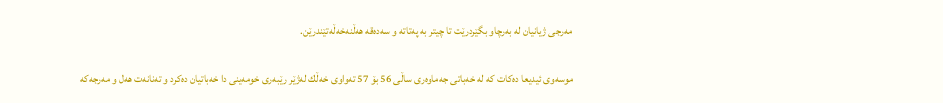مه‌رجی ژیانیان له‌ به‌رچاو بگێردرێت تا چیتر به‌ په‌تاته‌ و سه‌ده‌قه‌ هه‌ڵنه‌خه‌ڵه‌تێندرێن.

موسه‌وی ئیدیعا ده‌كات كه‌ له‌ خه‌باتی جه‌ماوه‌ری ساڵی 56 بۆ 57 ته‌واوی خه‌ڵك له‌ژێر رێبه‌ری خومه‌ینی دا خه‌باتیان ده‌كرد و ته‌نانه‌ت هه‌ل و مه‌رجه‌كه‌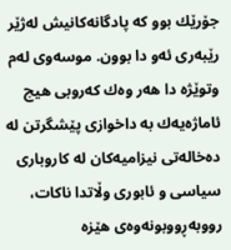جۆرێك بوو كه‌ پادگانه‌كانیش له‌ژێر رێبه‌ری ئه‌و دا بوون. موسه‌وی له‌م وتوێژه‌ دا هه‌ر وه‌ك كه‌روبی هیچ ئاماژه‌یه‌ك به‌ داخوازی پێشگرتن له‌ ده‌خاله‌تی نیزامیه‌كان له كاروباری‌ سیاسی و ئابوری وڵاتدا ناكات، رووبه‌ڕووبونه‌وه‌ی هێزه‌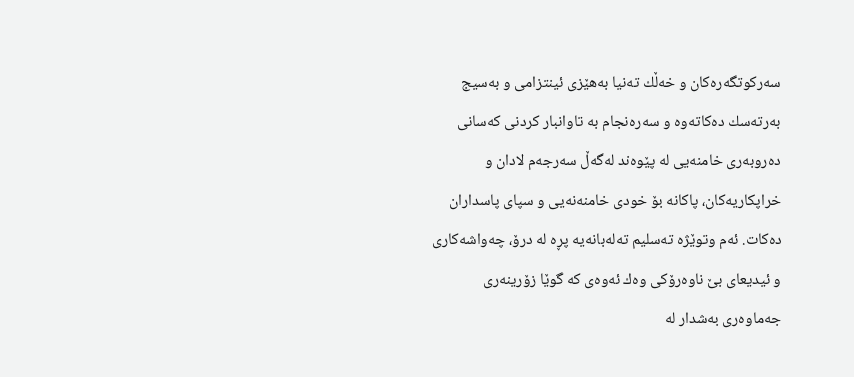سه‌ركوتگه‌ره‌كان و خه‌ڵك ته‌نیا به‌هێزی ئینتزامی و به‌سیج به‌رته‌سك ده‌كاته‌وه‌ و سه‌ره‌نجام به تاوانبار كردنی‌ كه‌سانی ده‌روبه‌ری خامنه‌یی له‌ پێوه‌ند له‌گه‌ڵ سه‌رجه‌م لادان و خراپكاریه‌كان، پاكانه‌ بۆ خودی خامنه‌نه‌یی و سپای پاسداران ده‌كات. ئه‌م وتوێژه‌ ته‌سلیم ته‌له‌بانه‌یه‌ پڕه‌ له‌ درۆ، چه‌واشه‌كاری و ئیدیعای بێ ناوه‌رۆكی وه‌ك ئه‌وه‌ی كه‌ گوێا زۆرینه‌ری جه‌ماوه‌ری به‌شدار له‌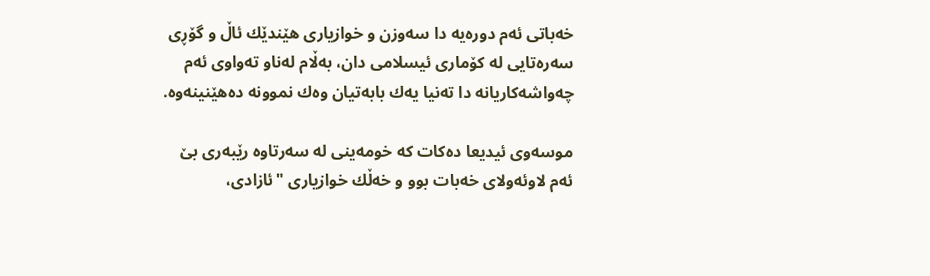خه‌باتی ئه‌م دوره‌یه‌ دا سه‌وزن و خوازیاری هێندێك ئاڵ و گۆڕی سه‌ره‌تایی له‌ كۆماری ئیسلامی دان، به‌ڵام له‌ناو ته‌واوی ئه‌م چه‌واشه‌كاریانه‌ دا ته‌نیا یه‌ك بابه‌تیان وه‌ك نموونه‌‌ ده‌هێنینه‌وه‌.

موسه‌وی ئیدیعا ده‌كات كه‌ خومه‌ینی له‌ سه‌رتاوه‌ رێبه‌ری بێ ئه‌م لاوئه‌ولای خه‌بات بوو و خه‌ڵك خوازیاری "ئازادی،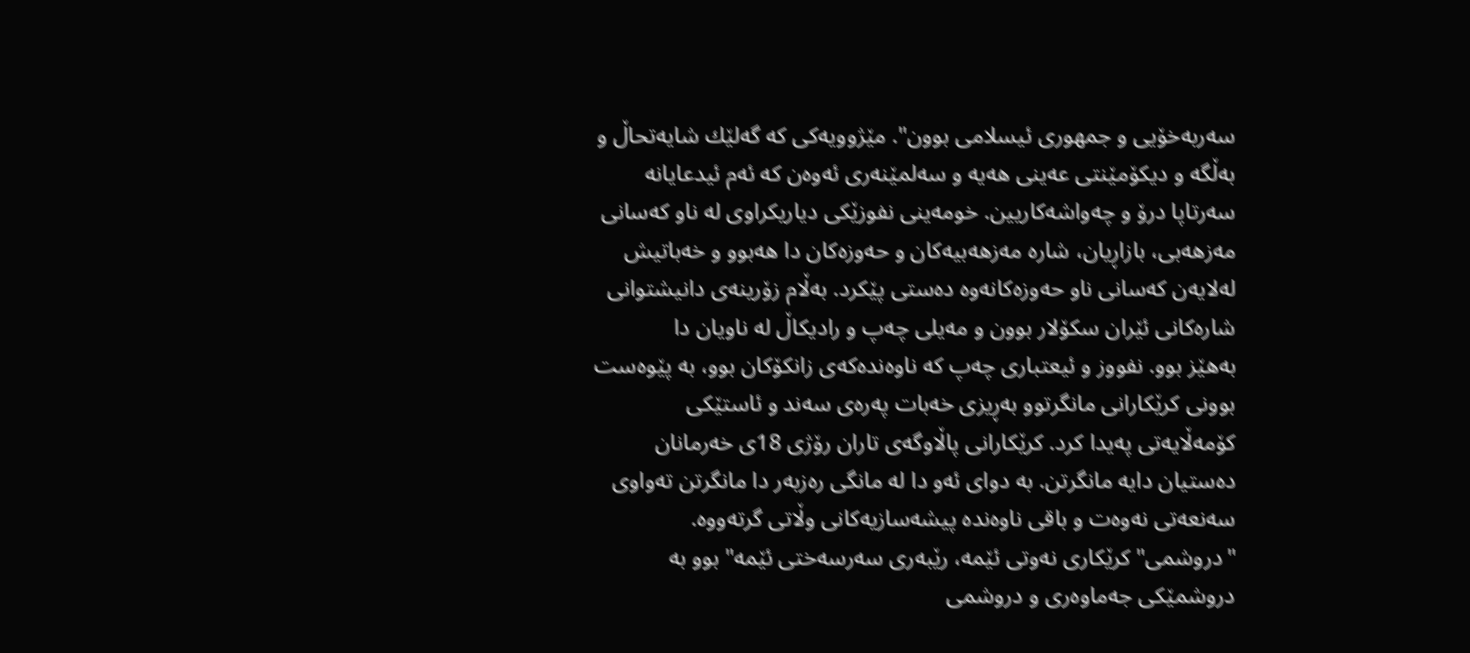سه‌ربه‌خۆیی و جمهوری ئیسلامی بوون". مێژوویه‌كی كه‌ گه‌لێك شایه‌تحاڵ و به‌ڵگه‌ و دیكۆمێنتی عه‌ینی هه‌یه‌ و سه‌لمێنه‌ری ئه‌وه‌ن كه‌ ئه‌م ئیدعایانه‌ سه‌رتاپا‌ درۆ و چه‌واشه‌كاریین‌. خومه‌ینی نفوزێكی دیاریكراوی له‌ ناو كه‌سانی مه‌زهه‌بی، بازاڕیان، شاره‌ مه‌زهه‌بیه‌كان و حه‌وزه‌كان دا هه‌بوو و خه‌باتیش له‌لایه‌ن كه‌سانی ناو حه‌وزه‌كانه‌وه‌ ده‌ستی پێكرد. به‌ڵام زۆرینه‌ی دانیشتوانی شاره‌كانی ئێران سكۆلار بوون و مه‌یلی چه‌پ و رادیكاڵ له‌ ناویان دا به‌هێز ‌بوو. نفووز و ئیعتباری چه‌پ كه‌ ناوه‌نده‌كه‌ی زانكۆكان بوو، به‌ پێوه‌ست بوونی كرێكارانی مانگرتوو به‌ڕیزی خه‌بات په‌ره‌ی سه‌ند و ئاستێكی كۆمه‌ڵایه‌تی په‌یدا كرد. كرێكارانی پاڵاوگه‌ی تاران رۆژی 18ی خه‌رمانان ده‌ستیان دایه‌ مانگرتن. به‌ دوای ئه‌و دا له‌ مانگی ره‌زبه‌ر دا مانگرتن ته‌واوی سه‌نعه‌تی نه‌وه‌ت و باقی ناوه‌نده‌ پیشه‌سازیه‌كانی وڵاتی گرته‌ووه‌. "دروشمی"كرێكاری نه‌وتی ئێمه‌، رێبه‌ری سه‌رسه‌ختی ئێمه‌" بوو به‌ دروشمێكی جه‌ماوه‌ری و دروشمی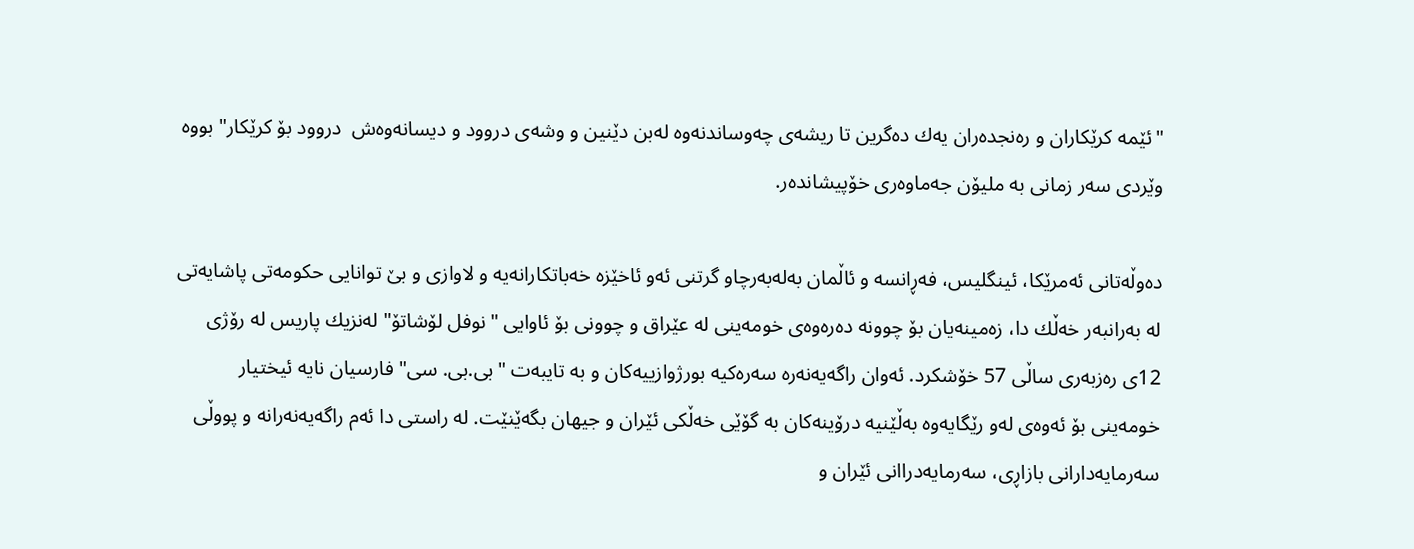"ئێمه‌ كرێكاران و ره‌نجده‌ران یه‌ك ده‌گرین تا ریشه‌ی چه‌وساندنه‌وه‌ له‌بن دێنین و وشه‌ی دروود و دیسانه‌وه‌ش  دروود بۆ كرێكار" بووه‌ وێردی‌ سه‌ر زمانی به‌ ملیۆن جه‌ماوه‌ری خۆپیشانده‌ر.

ده‌وڵه‌تانی ئه‌مرێكا، ئینگلیس، فه‌ڕانسه‌ و ئاڵمان به‌له‌به‌رچاو گرتنی ئه‌و ئاخێزه‌ خه‌باتكارانه‌یه‌ و لاوازی و بێ توانایی حكومه‌تی پاشایه‌تی له‌ به‌رانبه‌ر خه‌ڵك دا، زه‌مینه‌یان بۆ چوونه‌ ده‌ره‌وه‌ی خومه‌ینی له‌ عێراق و چوونی بۆ ئاوایی "نوفل لۆشاتۆ" له‌نزیك پاریس له‌ رۆژی 12ی ره‌زبه‌ری ساڵی 57 خۆشكرد. ئه‌وان راگه‌یه‌نه‌ره‌ سه‌ره‌كیه‌ بورژوازییه‌كان و به‌ تایبه‌ت "بی.بی. سی" فارسیان نایه‌ ئیختیار خومه‌ینی بۆ ئه‌وه‌ی له‌و رێگایه‌وه‌ به‌ڵێنیه‌‌ درۆینه‌كان به‌ گۆێی خه‌ڵكی ئێران و جیهان بگه‌ێنێت. له‌ راستی دا ئه‌م راگه‌یه‌نه‌رانه‌ و پووڵی سه‌رمایه‌دارانی بازاڕی، سه‌رمایه‌دراانی ئێران و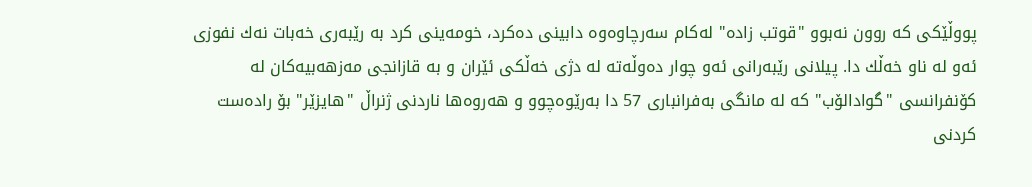پووڵێكی كه‌‌ روون نه‌بوو "قوتب زاده‌" له‌كام سه‌رچاوه‌وه‌ دابینی ده‌كرد، خومه‌ینی كرد به‌ رێبه‌ری خه‌بات نه‌ك‌ نفوزی ئه‌و له‌ ناو خه‌ڵك دا. پیلانی رێبه‌رانی ئه‌و چوار ده‌وڵه‌ته‌ له‌ دژی خه‌ڵكی ئێران و به‌ قازانجی مه‌زهه‌بیه‌كان له‌ كۆنفرانسی "گوادالۆب" كه‌ له‌ مانگی به‌فرانباری 57 دا به‌رێوه‌چوو و هه‌روه‌ها ناردنی ژنراڵ "هایزێر" بۆ راده‌ست كردنی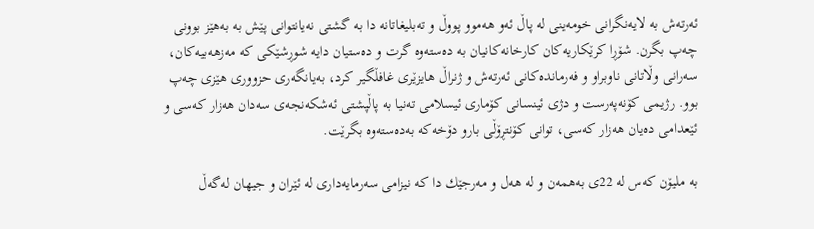ئه‌رته‌ش به‌ لایه‌نگرانی خومه‌ینی له‌ پاڵ ئه‌و هه‌موو پووڵ و ته‌بلیغاتانه‌ دا به‌ گشتی نه‌یانتوانی پێش به‌ به‌هێز بوونی چه‌پ بگرن. شۆڕا كرێكاریه‌كان كارخانه‌كانیان به‌ ده‌سته‌وه‌ گرت و ده‌ستیان دایه‌ شوڕشێكی كه‌ مه‌زهه‌بیه‌كان، سه‌رانی وڵاتانی ناوبراو و فه‌رمانده‌كانی ئه‌رته‌ش و ژنراڵ هایزێری غافڵگیر كرد، به‌یانگه‌ری حزووری هێزی چه‌پ بوو. رژیمی كۆنه‌په‌رست و دژی ئینسانی كۆماری ئیسلامی ته‌نیا به پاڵپشتی‌ ئه‌شكه‌نجه‌ی سه‌دان هه‌زار كه‌سی و ئێعدامی ده‌یان هه‌زار كه‌سی، توانی كۆنتڕۆڵی بارو دۆخه‌كه‌ به‌ده‌سته‌وه‌ بگرێت.

به‌ ملیۆن كه‌س له‌ 22ی به‌همه‌ن و له‌ هه‌ل و مه‌رجێك دا كه‌ نیزامی سه‌رمایه‌داری له‌ ئێران و جیهان له‌گه‌ڵ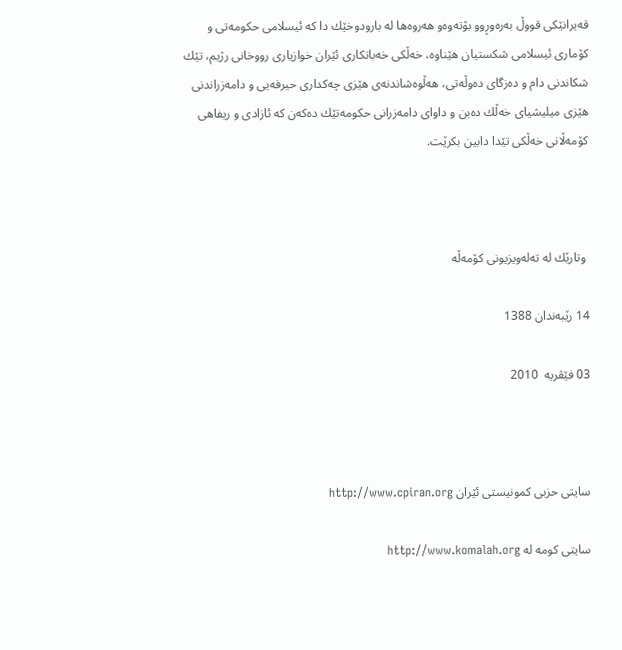قه‌یرانێكی قووڵ به‌ره‌وڕوو بۆته‌وه‌و هه‌روه‌ها له‌ بارودوخێك دا كه‌ ئیسلامی حكومه‌تی و كۆماری ئیسلامی شكستیان هێناوه‌، خه‌ڵكی خه‌باتكاری ئێران خوازیاری رووخانی رژیم، تێك شكاندنی دام و ده‌زگای ده‌وڵه‌تی، هه‌ڵوه‌شاندنه‌ی هێزی چه‌كداری حیرفه‌یی و دامه‌زراندنی هێزی میلیشیای خه‌ڵك ده‌بن و داوای دامه‌زرانی حكومه‌تێك ده‌كه‌ن كه‌ ئازادی و ریفاهی كۆمه‌ڵانی خه‌ڵكی تێدا دابین بكرێت.



 وتارێك له‌ ته‌له‌ویزیونی كۆمه‌ڵه

14 رێبه‌ندان 1388

03 فێڤریه  2010



سایتی حزبی كمونیستی ئێران http://www.cpiran.org

سایتی کومه له http://www.komalah.org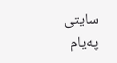سایتی په‌یام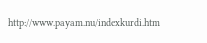http://www.payam.nu/indexkurdi.htm